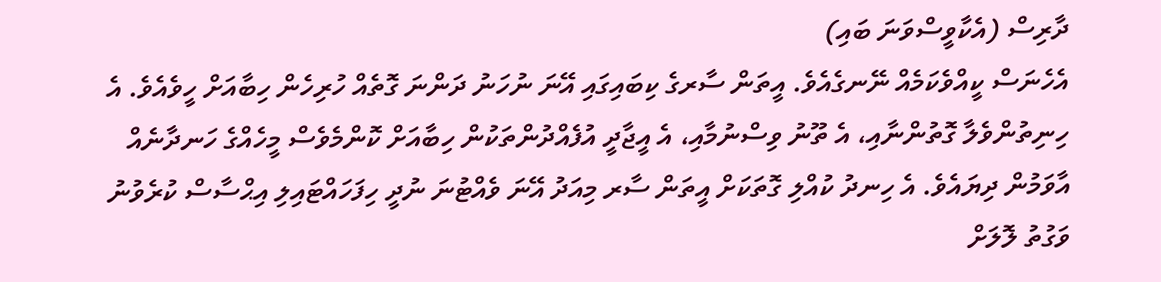ދާރިސް (އެކާވީސްވަނަ ބައި)
އެހެނަސް ކީއްވެކަމެއް ނޭނގެއެވެ. އީތަން ސާރގެ ކިބައިގައި އޭނަ ނުހަނު ދަންނަ ގޮތެއް ހުރިހެން ހިބާއަށް ހީވެއެވެ. އެ ހިނިތުންވެލާ ގޮތުންނާއި، އެ ތޫނު ވިސްނުމާއި، އެ އީޖާދީ އުފެއްދުންތަކުން ހިބާއަށް ކޮންމެވެސް މީހެއްގެ ހަނދާނެއް އާވަމުން ދިޔައެވެ. އެ ހިނދު ކުއްލި ގޮތަކަށް އީތަން ސާރ މިއަދު އޭނަ ވެއްޓުނަ ނުދީ ހިފަހައްޓައިލި އިޙްސާސް ކުރެވުނު ވަގުތު ލޮލަށް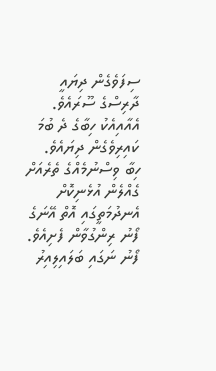ސިފަވެގެން ދިޔައީ ދާރިސްގެ ސޫރައެވެ. އެއާއިއެކު ހިބާގެ ދެ ބުމަ ކައިރިވެގެން ދިޔައެވެ.
ހިބާ ވިސްނުމެއްގެ ތެރެއަށް ގެއްލެން އުޅެނިކޮށް އެނދުމަތީގައި އޮތް އޭނަގެ ފޯނު ރިންގުވާން ފެށިއެވެ. ފޯނު ނަގައި ބަލައިލިއިރު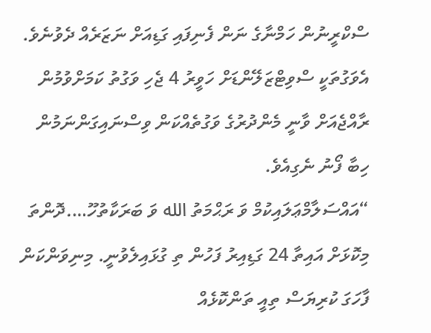ސްކްރީނުން ހަމްނާގެ ނަން ފެނިފައި ގަޑިއަށް ނަޒަރެއް ދެވުނެވެ. އެވަގުތަކީ ސްވިޓްޒަލޭންޑަށް ހަވީރު 4 ޖެހި ވަގުތު ކަމަށްވުމުން ރާއްޖެއަށް ވާނީ މެންދުރުގެ ވަގުތެއްކަން ވިސްނައިގަންނަމުން ހިބާ ފޯނު ނެގިއެވެ.
“އައްސަލާމްޢަލައިކުމް ވަ ރަޙްމަތު الله ވަ ބަރަކާތުހޫ….ދޮންތަ މިކޮޅަށް އައިތާ 24 ގަޑިއިރު ފަހުން ތި ގުޅައިލެވުނީ. މިނިވަންކަން ފާހަގަ ކުރިޔަސް ތިއީ ތަންކޮޅެއް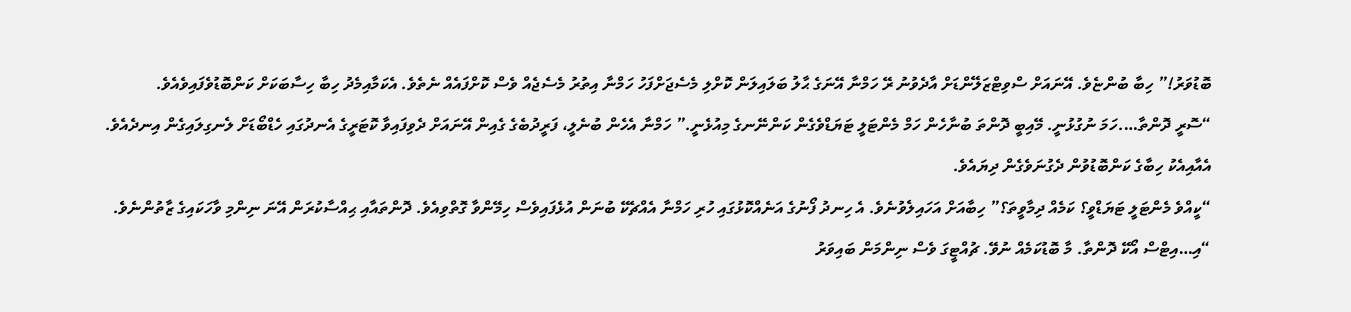ބޮޑުވަރު!” ހިބާ ބުންޏެވެ. އޭނައަށް ސްވިޓްޒަލޭންޑަށް އާދެވުނު ރޭ ހަމްނާ އޭނަގެ ޙާލު ބަލައިލަން ކޮށްލި މެސެޖަށްފަހު ހަމްނާ އިތުރު މެސެޖެއް ވެސް ކޮށްފައެއް ނެތެވެ. އެކަމާއިމެދު ހިބާ ހިސާބަކަށް ކަންބޮޑުވެފައިވެއެވެ.
“ސޮރީ ދޮންތާ….ހަމަ ނުގުޅުނީ. މޭއިބީ ދޮންތަ ބުނާހެން ހަމް މެންޓަލީ ޓަޔަޑްވެގެން ކަންނޭނގެ މިއުޅެނީ.” ހަމްނާ އެހެން ބުނެލީ، ފަރީދުބެގެ ގެއިން އޭނައަށް ދެވިފައިވާ ކޮޓަރީގެ އެނދުގައި ހެޑްބޯޑަށް ލެނގިލައިގެން އިނދެއެވެ. އެއާއިއެކު ހިބާގެ ކަންބޮޑުވުން ދެގުނަވެގެން ދިޔައެވެ.
“ކީއްވެ މެންޓަލީ ޓަޔަޑްވީ؟ ކަމެއް ދިމާވީތަ؟” ހިބާއަށް އަހައިލެވުނެވެ. އެ ހިނދު ފޯނުގެ އަނެއްކޮޅުގައި ހުރި ހަމްނާ އެއްޗެކޭ ބުނަން އުޅެފައިވެސް ހިމޭންވާ ގޮތްވިއެވެ. ދޮންތައާއި ޙިއްސާކުރަން އޭނަ ނިންމި ވާހަކައިގެ ޒާތުންނެވެ.
“އި…އިޓްސް އޯކޭ ދޮންތާ. މާ ބޮޑުކަމެއް ނުވޭ. ޗުއްޓީގަ ވެސް ނިންމަން ބައިވަރު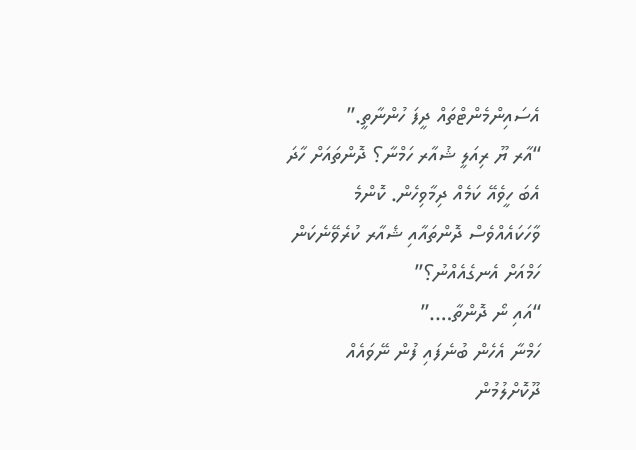އެސައިންމެންޓްތައް ދީފަ ހުންނާތީ.”
“އާރ ޔޫ ރިއަލީ ޝުއާރ ހަމްނާ؟ ދޮންތައަށް ހާދަ އެބަ ހީވެއޭ ކަމެއް ދިމާވިހެން. ކޮންމެ ވާހަކައެއްވެސް ދޮންތައާއި ޝެއާރ ކުރެވޭނެކަން ހަމްއަށް އެނގެއެއްނު؟”
“އައި ނޯ ދޮންތާ….”
ހަމްނާ އެހެން ބުނެފައި ފުން ނޭވައެއް ދޫކޮށްލުމުން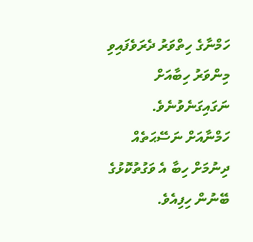ހަމްނާގެ ހިތްވަރު ދެރަވެފައިވި މިންވަރު ހިބާއަށް ނަގައިގަނެވުނެވެ. ހަމްނާއަށް ނަސޭޙަތެއް ދިނުމަށް ހިބާ އެ ވަގުތުކޮޅުގެ ބޭނުން ހިފިއެވެ.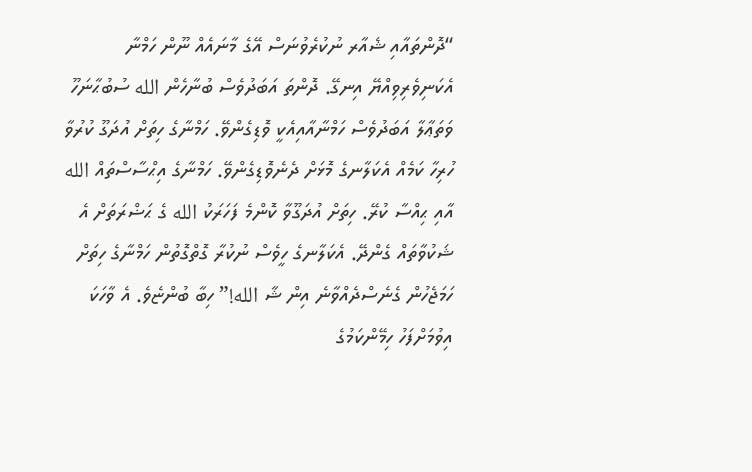“ދޮންތައާއި ޝެއާރ ނުކުރެވުނަސް އޭގެ މާނައެއް ނޫން ހަމްނާ އެކަނިވެރިވިއްޔޭ އިނގޭ. ދޮންތަ އަބަދުވެސް ބުނާހެން الله ސުބުޙާނަހޫ ވަތަޢާލާ އަބަދުވެސް ހަމްނާއާއިއެކީ ވޮޑިގެންވޭ. ހަމްނާގެ ހިތަށް އުދަގޫ ކުރުވާ ހުރިހާ ކަމެއް އެކަލާނގެ މޮޅަށް ދެނެވޮޑިގެންވޭ. ހަމްނާގެ އިޙްސާސްތައް الله އާއި ޙިއްސާ ކުރޭ. ހިތަށް އުދަގޫވާ ކޮންމެ ފަހަރަކު الله ގެ ޙަޟްރަތަށް އެ ޝަކުވާތައް ގެންދޭ. އެކަލާނގެ ހީވެސް ނުކުރާ ގޮތްގޮތުން ހަމްނާގެ ހިތަށް ހަމަޖެހުން ގެނެސްދެއްވާނެ އިން ޝާ الله!” ހިބާ ބުންޏެވެ. އެ ވާހަކަ އިވުމަށްފަހު ހިމޭންކަމުގެ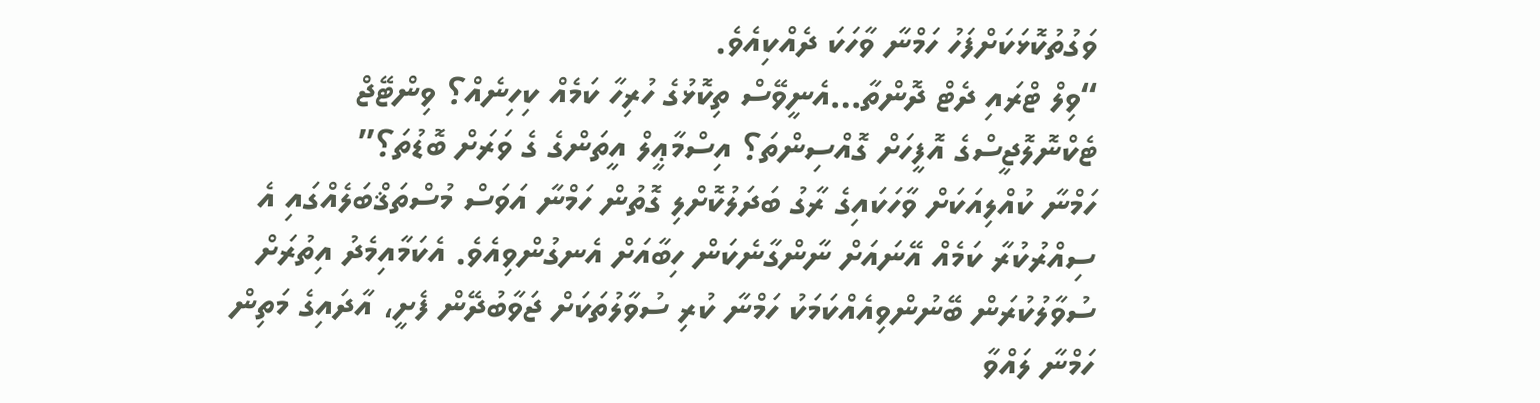ވަގުތުކޮޅަކަށްފަހު ހަމްނާ ވާހަކަ ދެއްކިއެވެ.
“ވިލް ޓްރައި ދެޓް ދޮންތާ…އެނީވޭސް ތިކޮޅުގެ ހުރިހާ ކަމެއް ކިހިނެއް؟ ވިންޓޭޖް ޓެކްނޮލޮޖީސްގެ އޮފީހަށް ގޮއްސިންތަ؟ އިސްމާޢީލް އީތަންގެ ގެ ވަރަށް ބޮޑުތަ؟”
ހަމްނާ ކުއްލިއަކަށް ވާހަކައިގެ ރާގު ބަދަލުކޮށްލި ގޮތުން ހަމްނާ އަވަސް މުސްތަޤްބަލެއްގައި އެ ސިއްރުކުރާ ކަމެއް އޭނައަށް ނާންގާނެކަން ހިބާއަށް އެނގުންވިއެވެ. އެކަމާއިމެދު އިތުރަށް ސުވާލުކުރަން ބޭނުންވިއެއްކަމަކު ހަމްނާ ކުރި ސުވާލުތަކަށް ޖަވާބުދޭން ފެށީ، އާދައިގެ މަތިން ހަމްނާ ލައްވާ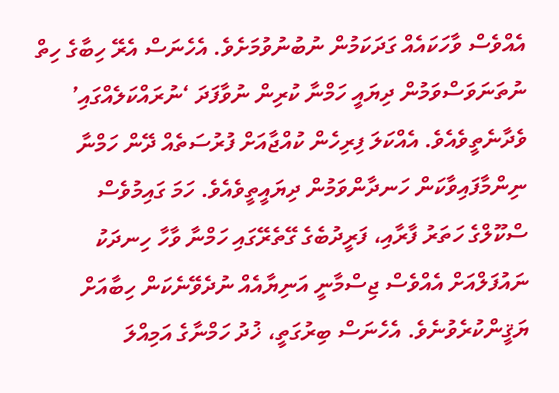އެއްވެސް ވާހަކައެއް ގަދަކަމުން ނުބުނުވުމަށެވެ. އެހެނަސް އެރޭ ހިބާގެ ހިތް ނުތަނަވަސްވަމުން ދިޔައީ ހަމްނާ ކުރިން ނުވާފަދަ ‘ނުރައްކަލެއްގައި’ ވެދާނެތީވެއެވެ. އެއްކަލަ ފިރިހެން ކުއްޖާއަށް ފުރުސަތެއް ދޭން ހަމްނާ ނިންމާފައިވާކަން ހަނދާންވަމުން ދިޔައީތީވެއެވެ. ހަމަ ގައިމުވެސް ސްކޫލްގެ ހަތަރު ފާރާއި، ފަރީދުބެގެ ގޭތެރޭގައި ހަމްނާ ވާހާ ހިނދަކު ނައުފަލްއަށް އެއްވެސް ޖިސްމާނީ އަނިޔާއެއް ނުދެވޭނެކަން ހިބާއަށް ޔަޤީންކުރެވުނެވެ. އެހެނަސް ބިރުގަތީ، ޚުދު ހަމްނާގެ އަމިއްލަ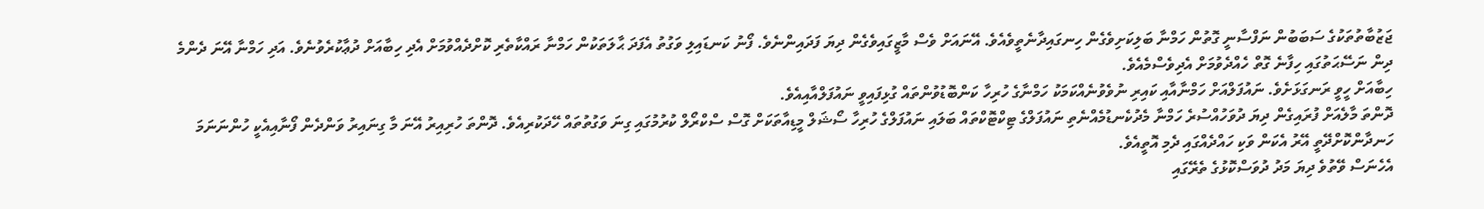ޖަޒުބާތުތަކުގެ ސަބަބުން ނަފްސާނީ ގޮތުން ހަމްނާ ބަލިކަށިވެގެން ހިނގައިދާނެތީވެއެވެ. އޭނައަށް ވެސް މާޒީގައިވެގެން ދިޔަ ފަދައިންނެވެ. ފޯނު ކަނޑައިލި ވަގުތު އެފަދަ ޙާލަތަކުން ހަމްނާ ރައްކާތެރި ކޮށްދެއްވުމަށް އެދި ހިބާއަށް ދުޢާކުރެވުނެވެ. އަދި ހަމްނާ އޭނަ ދެންމެ ދިން ނަސޭޙަތުގައި ހިފާނެ ގޮތް ހެއްދެވުމަށް އެދިވެސްމެއެވެ.
ހިބާއަށް ހީވީ ރަނގަޅަށެވެ. ނައުފަލްއަށް ހަމްނާއާއި ކައިރި ނުވެވުނެއްކަމަކު ހަމްނާގެ ހުރިހާ ކަންބޮޑުވުންތައް ގުޅިފައިވީ ނައުފަލްއާއިއެވެ.
ދޮންތަ މާލެއަށް ފުރައިގެން ދިޔަ ދުވަހުއްސުރެ ހަމްނާ މެދުކެނޑުމެއްނެތި ނައުފަލްގެ ޓިކްޓޮކްތައް ބަލައި ނައުފަލްގެ ހުރިހާ ސޯޝަލް މީޑިއާތަކަށް ގޮސް ސްކްރޯލް ކުރުމުގައި ގިނަ ވަގުތުތައް ހޭދަކުރިއެވެ. ދޮންތަ ހުރިއިރު އޭނަ މާ ގިނައިރު ވަންދެން ފޯނާއިއެކީ ހުންނަނަމަ ހަނދާންކޮށްދޭތީ އޭރު އެކަން ވަކި ހައްދެއްގައި ދެމި އޮތީއެވެ.
އެހެނަސް ވޭތުވެ ދިޔަ މަދު ދުވަސްކޮޅުގެ ތެރޭގައި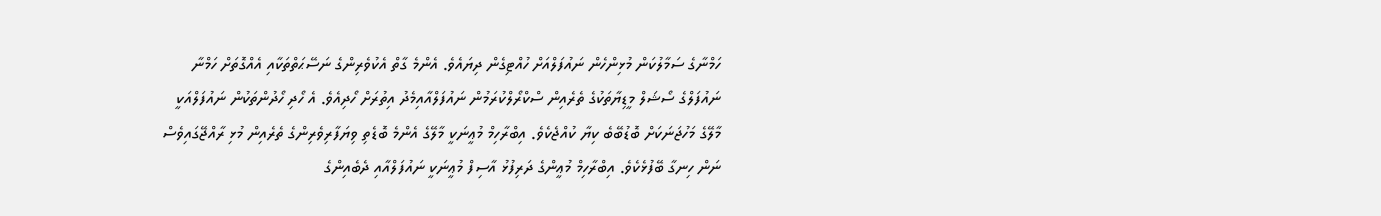ހަމްނާގެ ސަމާލުކަން މުޅިންހެން ނައުފަލްއަށް ހުއްޓިގެން ދިޔައެވެ. އެންމެ ގާތް އެކުވެރިންގެ ނަސޭޙަތްތަކާއި އެއްގޮތަށް ހަމްނާ ނައުފަލްގެ ސޯޝަލް މީޑިޔާތަކުގެ ތެރެއިން ސްކްރޯލްކުރަމުން ނައުފަލްއާއިމެދު އިތުރަށް ހޯދިއެވެ. އެ ހޯދި ހޯދުންތަކުން ނައުފަލްއަކީ މާލޭގެ މަހުޖަނަކަށް ބޮޑުބޭބެ ކިޔާ ކުއްޖެކެވެ. އިބްރާހިމް މުޢީނަކީ މާލޭގެ އެންމެ ބޮޑެތި ވިޔަފާރިވެރިންގެ ތެރެއިން މުޅި ރާއްޖޭގައިވެސް ނަން ހިނގާ ބޭފުޅެކެވެ. އިބްރާހިމް މުޢީންގެ ދަރިފުޅު އާސިފް މުޢީނަކީ ނައުފަލްއާއި ދެބެއިންގެ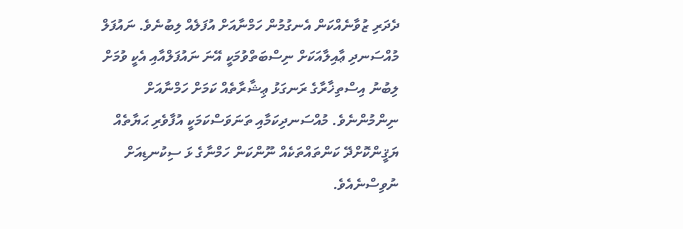ދެދަރި ޒުވާނެއްކަން އެނގުމުން ހަމްނާއަށް އުފަލެއް ލިބުނެވެ. ނައުފަލް މުއްސަނދި ޢާއިލާއަކަށް ނިސްބަތްވުމަކީ އޭނަ ނައުފަލްއާއި އެކީ ވުމަށް ލިބުނު އިސްތިޚާރާގެ ރަނގަޅު ޢިޝާރާތެއް ކަމަށް ހަމްނާއަށް ނިންމުންނެވެ. މުއްސަނދިކަމާއި ތަނަވަސްކަމަކީ އުފާވެރި ޙަޔާތެއް ޔަޤީންކޮށްދޭ ކަންތައްތަކެއް ނޫންކަން ހަމްނާގެ ޅަ ސިކުނޑިއަށް ނުވިސްނެއެވެ.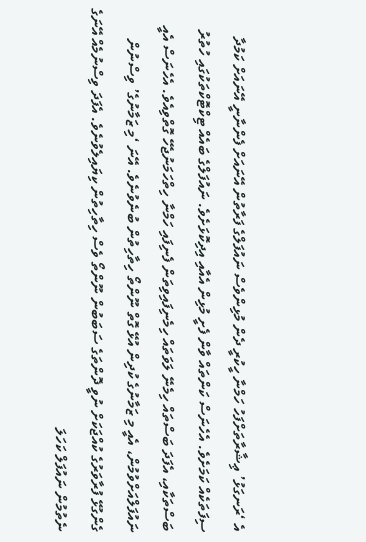އެ ‘ރަނގަޅު’ ޢިޝާރާތަށްފަހު ހަމްނާ ހީކުރީ ދެން މުޅިންވެސް ނައުފަލްގެ ފަރާތުން އޭނައަށް ފެންނާނީ އޭނައަށް ކަމުދާ ސިފަތަކެއް ކަމަށެވެ. އެހެނަސް ކަންތައް ވާން ފެށީ މުޅިން އެއާއި އިދިކޮޅަށެވެ. ނައުފަލްގެ ބައެއް ޓިކްޓޮކްތަކުގައި ހުތުރު ބަސްތަކާއި، އެފަދަ ބަސްތައް ހިމެނޭ ލަވަތައް ހިމެނިފައިވިތަން ފެނިފައި ހަމްނާ ހިތްހަމަނުޖެހޭ ގޮތްވިއެވެ. އެހެނަސް އެއީ ނައުފަލްއަށްވުމުން، އެއީ މި ޒަމާނުގެ ކުދިން އުޅޭ ގޮތް ނޫންތޯ ހިތާހިތުން ބުނެވުނެވެ. އޭނަ ‘މި ޒަމާނުގެ’ ވިސްނުން ގެންގުޅޭ ފުރާވަރުގެ ކުއްޖަކަށް ނުވީ ދޮންތަގެ ސަބަބުން ނޫންތޯ ވެސް ހިތާހިތުން ކިޔައިލެވުނެވެ. އެފަދަ ވިސްނުމެއް އޭނަގެ ނެތުމުން ނައުފަލް ކަހަލަ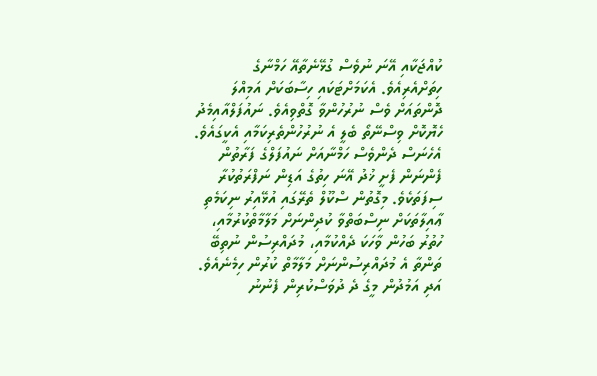ކުއްޖަކާއި އޭނަ ނުވެސް ގުޅޭނެތާއޭ ހަމްނާގެ ހިތަށްއެރިއެވެ. އެކަމަށްޓަކައި ހިސާބަކަށް އަމިއްލަ ދޮންތައަށް ވެސް ނުރުހުންވާ ގޮތްވިއެވެ. ނައުފަލްއާއިމެދު ހެޔޮކޮށް ވިސްނޭތޯ ބެލީ އެ ނުރުހުންތެރިކަމާއި އެކީގައެވެ.
އެހެނަސް ދެންވެސް ހަމްނާއަށް ނައުފަލްގެ ފަރާތުން ފެންނަން ފެށީ ޚުދު އޭނަ ހިތުގެ އަޑިން ނަފްރަތުކުރާ ސިފަތަކެވެ. މިގޮތުން ސްކޫލް ތެރޭގައި އުޅޭއިރު ނިކަމެތި ޢާއިލާތަކަށް ނިސްބަތްވާ ކުދިންނަށް މަލާމާތްކުރުމާއި، ހުތުރު ބަހުން ވާހަކަ ދެއްކުމާއި، މުދައްރިސުން ނުތިބޭ ތަންތާ އެ މުދައްރިސުންނަށް މަލާމާތް ކުރުން ހިމެނެއެވެ. އަދި އަމުދުން މީގެ ދެ ދުވަސްކުރިން ފެނުނު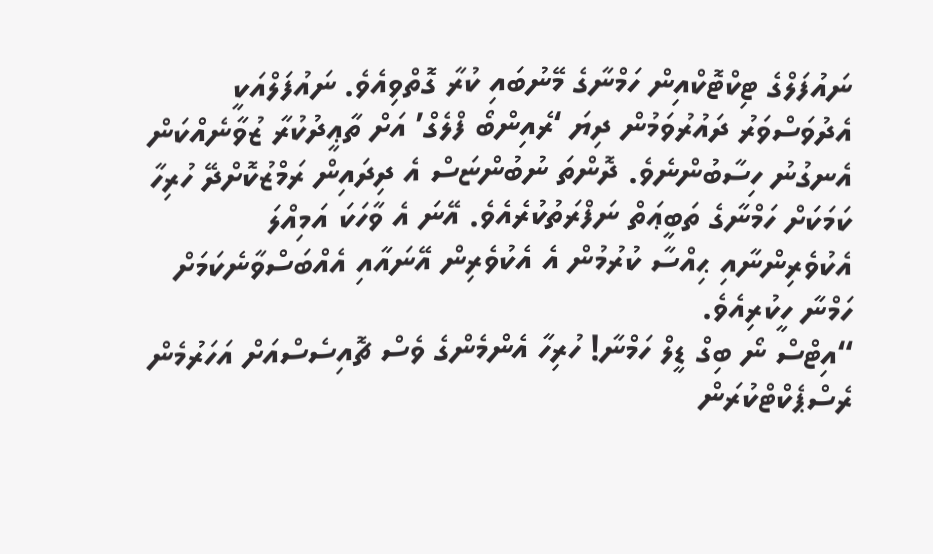ނައުފަލްގެ ޓިކްޓޮކްއިން ހަމްނާގެ މޭނުބައި ކުރާ ގޮތްވިއެވެ. ނައުފަލްއަކީ އެދުވަސްވަރު ދައުރުވަމުން ދިޔަ ‘ރެއިންބޯ ފްލެގް’ އަށް ތާޢީދުކުރާ ޒުވާނެއްކަން އެނގުނު ހިސާބުންނެވެ. ދޮންތަ ނުބުންޏަސް އެ ދިދައިން ރަމްޒުކޮށްދޭ ހުރިހާ ކަމަކަށް ހަމްނާގެ ތަބީޢަތް ނަފްރަތުކުރެއެވެ. އޭނަ އެ ވާހަކަ އަމިއްލަ އެކުވެރިންނާއި ޙިއްސާ ކުރުމުން އެ އެކުވެރިން އޭނައާއި އެއްބަސްވާނެކަމަށް ހަމްނާ ހީކުރިއެވެ.
“އިޓްސް ނޯ ބިގް ޑީލް ހަމްނާ! ހުރިހާ އެންމެންގެ ވެސް ޗޮއިސެސްއަށް އަހަރުމެން ރެސްޕެކްޓްކުރަން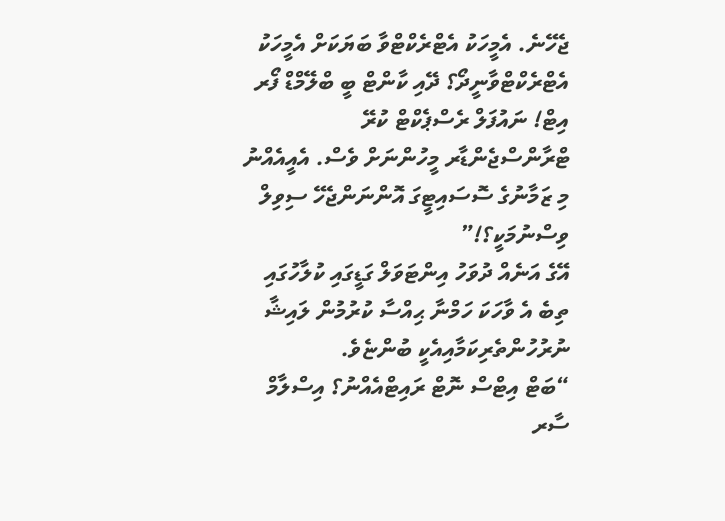ޖެހޭނެ. އެމީހަކު އެޓްރެކްޓްވާ ބަޔަކަށް އެމީހަކު އެޓްރެކްޓްވާނީދޯ؟ ދޭއި ކާންޓް ބީ ބްލޭމްޑް ފޯރ އިޓް! ނައުފަލް ރެސްޕެކްޓް ކުރޭ ޓްރާންސްޖެންޑާރ މީހުންނަށް ވެސް. އެއީއެއްނު މި ޒަމާނުގެ ސޮސައިޓީގަ އޮންނަންޖެހޭ ސިވިލް ވިސްނުމަކީ؟!”
އޭގެ އަނެއް ދުވަހު އިންޓަވަލް ގަޑީގައި ކުލާހުގައި ތިބެ އެ ވާހަކަ ހަމްނާ ޙިއްސާ ކުރުމުން ލައިޝާ ނުރުހުންތެރިކަމާއިއެކީ ބުންޏެވެ.
“ބަޓް އިޓްސް ނޮޓް ރައިޓްއެއްނު؟ އިސްލާމް ސާރ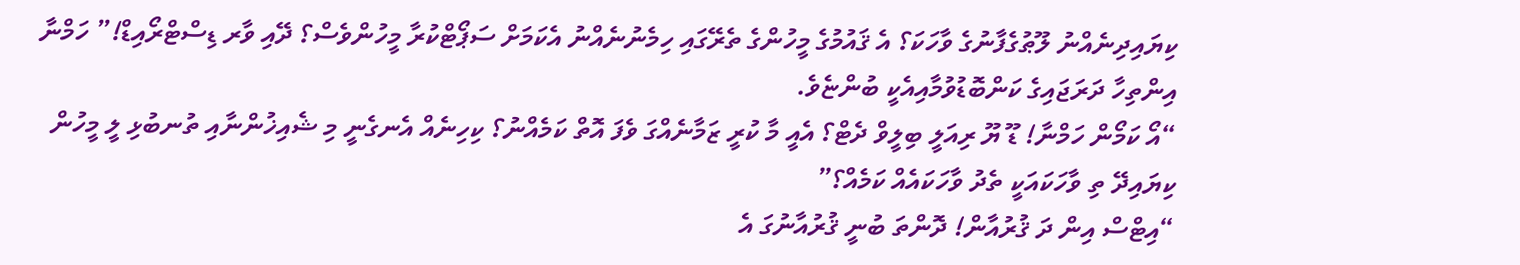ކިޔައިދިނެއްނު ލޫޠުގެފާނުގެ ވާހަކަ؟ އެ ޤައުމުގެ މީހުންގެ ތެރޭގައި ހިމެނުނެއްނު އެކަމަށް ސަޕޯޓްކުރާ މީހުންވެސް؟ ދޭއި ވާރ ޑިސްޓްރޯއިޑް!” ހަމްނާ އިންތިހާ ދަރަޖައިގެ ކަންބޮޑުވުމާއިއެކީ ބުންޏެވެ.
“އޯ ކަމޯން ހަމްނާ! ޑޫ ޔޫ ރިއަލީ ބިލީވް ދެޓް؟ އެއީ މާ ކުރީ ޒަމާނެއްގަ ވެފަ އޮތް ކަމެއްނު؟ ކިހިނެއް އެނގެނީ މި ޝެއިޚުންނާއި ތުނބުޅި ލީ މީހުން ކިޔައިދޭ ތި ވާހަކައަކީ ތެދު ވާހަކައެއް ކަމެއް؟”
“އިޓްސް އިން ދަ ޤުރުއާން! ދޮންތަ ބުނީ ޤުރުއާނުގަ އެ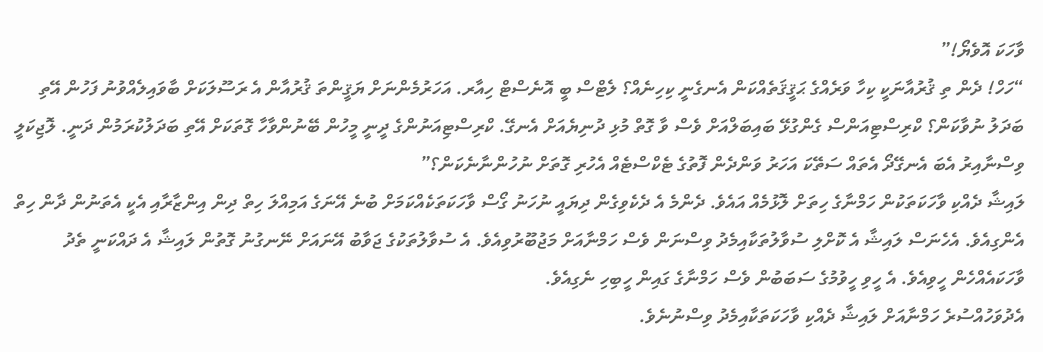ވާހަކަ އޮވެޔޯ!”
“ހަހް! ދެން ތި ޤުރުއާނަކީ ކިހާ ވަރެއްގެ ޙަޤީޤަތެއްކަން އެނގެނީ ކިހިނެއް؟ ލެޓްސް ބީ އޮނެސްޓް ހިއާރ. އަހަރުމެންނަށް ޔަޤީންތަ ޤުރުއާން އެ ރަސޫލަކަށް ބާވައިލެއްވުނު ފަހުން އޭތި ބަދަލު ނުވާކަން؟ ކްރިސްޓިއަންސް ގެންގުޅޭ ބައިބަލްއަށް ވެސް ވާ ގޮތް މުޅި ދުނިޔެއަށް އެނގޭ. ކްރިސްޓިއަނުންގެ ދީނީ މީހުން ބޭނުންވާހާ ގޮތަކަށް އޭތި ބަދަލުކުރަމުން ދަނީ. ލޮޖިކަލީ ވިސްނާއިރު އެބަ އެނގޭދޯ އެތައް ސަތޭކަ އަހަރު ވަންދެން ފޮތުގެ ޓެކްސްޓެއް އެހުރި ގޮތަށް ނުހުންނާނެކަން؟”
ލައިޝާ ދެއްކި ވާހަކަތަކުން ހަމްނާގެ ހިތަށް ލޮޅުމެއް އައެވެ. ދެންމެ އެ ދެކެވިގެން ދިޔައީ ނުހަނު ގޯސް ވާހަކަތަކެއްކަމަށް ބުނެ އޭނަގެ އަމިއްލަ ހިތް ދިން އިންޒާރާއި އެކީ އެތަނުން ދާން ހިތް އެންގިއެވެ. އެހެނަސް ލައިޝާ އެ ކޮށްލި ސުވާލުތަކާއިމެދު ވިސްނަން ވެސް ހަމްނާއަށް މަޖުބޫރުވިއެވެ. އެ ސުވާލުތަކުގެ ޖަވާބު އޭނައަށް ނޭނގުނު ގޮތުން ލައިޝާ އެ ދައްކަނީ ތެދު ވާހަކައެއްހެން ހީވިއެވެ. އެ ހީވި ހީވުމުގެ ސަބަބުން ވެސް ހަމްނާގެ ގައިން ހީބިހި ނެގިއެވެ.
އެދުވަހުއްސުރެ ހަމްނާއަށް ލައިޝާ ދެއްކި ވާހަކަތަކާއިމެދު ވިސްނުނެވެ.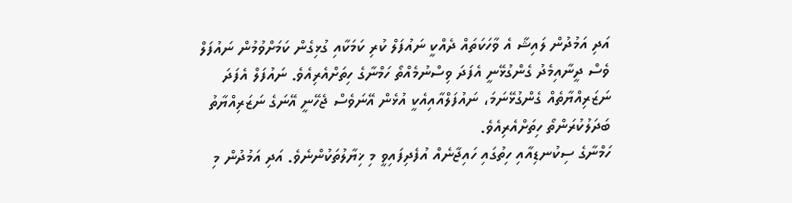އަދި އަމުދުން ލައިޝާ އެ ވާހަކަތައް ދެއްކީ ނައުފަލް ކުރި ކަމަކާއި ގުޅިގެން ކަމަށްވުމުން ނައުފަލް ވެސް ދީނާއިމެދު ގެންގުޅޭނީ އެފަދަ ވިސްނުމެއްތޯ ހަމްނާގެ ހިތަށްއެރިއެވެ. ނައުފަލް އެފަދަ ނަޒަރިއްޔާތެއް ގެންގުޅޭނަމަ، ނައުފަލްއާއިއެކީ އުޅެން އޭނަވެސް ޖެހޭނީ އޭނަގެ ނަޒަރިއްޔާތު ބަދަލުކުރަންތޯ ހިތަށްއެރިއެވެ.
ހަމްނާގެ ސިކުނޑިއާއި ހިތުގައި ހައިޖާނެއް އުފެދިފައިވީ މި ޚިޔާލުތަކުންނެވެ. އަދި އަމުދުން މި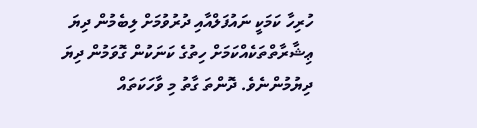ހުރިހާ ކަމަކީ ނައުފަލްއާއި ދުރުވުމަށް ލިބެމުން ދިޔަ ޢިޝާރާތްތަކެއްކަމަށް ހިތުގެ ކަނަކުން ގޮވަމުން ދިޔަ ދިޔުމުންނެވެ. ދޮންތަ ގާތު މި ވާހަކަތައް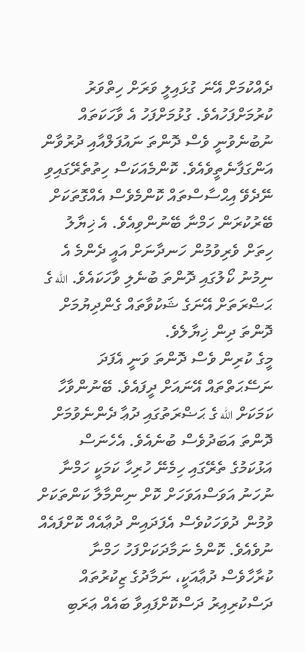ދެއްކުމަށް އޭނަ ގުޅައިލީ ވަރަށް ހިތްވަރު ކުރުމަށްފަހުއެވެ. ގުޅުމަށްފަހު އެ ވާހަކަތައް ނުބުނެވުނީ ވެސް ދޮންތަ ނައުފަލްއާއި ދުރުވާން އަންގަފާނެތީވެއެވެ. ކޮންމެއަކަސް ހިތުތެރޭގައިވި ނޭދެވޭ އިޙްސާސްތައް ކޮންމެވެސް އެއްގޮތަކަށް ބޭރުކުރަން ހަމްނާ ބޭނުންވިއެވެ. އެ ޚިޔާލު ހިތަށް ވެރިވުމުން ހަނދާނަށް އައީ ދެންމެ އެ ނިމުނު ކޯލުގައި ދޮންތަ ބުނެލި ވާހަކައެވެ. الله ގެ ޙަޟްރަތަށް އޭނަގެ ޝަކުވާތައް ގެންދިޔުމަށް ދޮންތަ ދިން ޚިޔާލެވެ.
މީގެ ކުރިން ވެސް ދޮންތަ ވަނީ އެފަދަ ނަސޭޙަތްތައް އޭނައަށް ދީފައެވެ. ބޭނުންވާހާ ކަމަކަށް الله ގެ ޙަޟްރަތުގައި ދުޢާ ދެންނެވުމަށް ދޮންތަ އަބަދުވެސް ބުނެއެވެ. އެހެނަސް އަޅުކަމުގެ ތެރޭގައި ހިމެނޭ ހުރިހާ ކަމަކީ ހަމްނާ ނުހަނު އަވަސްއަވަހަށް ކޮށް ނިންމާލާ ކަންތަކަށް ވުމުން ދުވަހަކުވެސް އެފަދައިން ދުޢާއެއް ކޮށްފައެއް ނުވެއެވެ. ކޮންމެ ނަމާދަކަށްފަހު ހަމްނާ ކުރާހާވެސް ދުޢާއަކީ، ނަމާދުގެ ޒިކުރުތައް ދަސްކުރިއިރު ދަސްކޮށްފައިވާ ބައެއް ޢަރަބި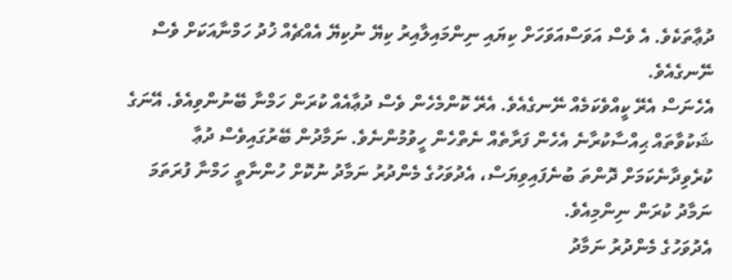ދުޢާތަކެވެ. އެ ވެސް އަވަސްއަވަހަށް ކިޔައި ނިންމައިލާއިރު ކިޔޭ ނުކިޔޭ އެއްޗެއް ޚުދު ހަމްނާއަކަށް ވެސް ނޭނގެއެވެ.
އެހެނަސް އެރޭ ކީއްވެކަމެއް ނޭނގެއެވެ. އެރޭ ކޮންމެހެން ވެސް ދުޢާއެއް ކުރަން ހަމްނާ ބޭނުންވިއެވެ. އޭނަގެ ޝަކުވާތައް ޙިއްސާކުރާނެ އެހެން ފަރާތެއް ނެތްހެން ހީވުމުންނެވެ. ނަމާދުން ބޭރުގައިވެސް ދުޢާ ކުރެވިދާނެކަމަށް ދޮންތަ ބުނެފައިވިޔަސް، އެދުވަހުގެ މެންދުރު ނަމާދު ނުކޮށް ހުންނާތީ ހަމްނާ ފުރަތަމަ ނަމާދު ކުރަން ނިންމިއެވެ.
އެދުވަހުގެ މެންދުރު ނަމާދު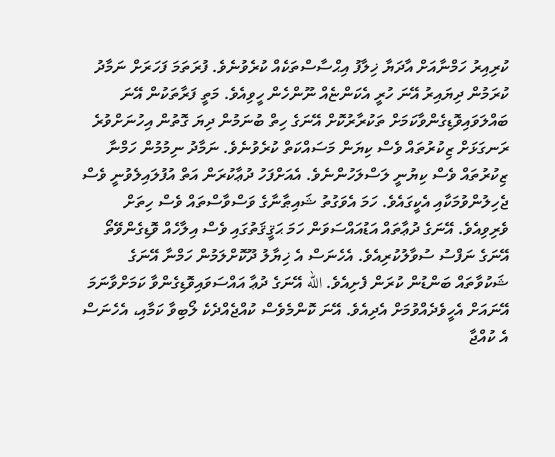ކުރިއިރު ހަމްނާއަށް އާދަޔާ ޚިލާފު އިޙްސާސްތަކެއް ކުރެވުނެވެ. ފުރަތަމަ ފަހަރަށް ނަމާދު ކުރަމުން ދިޔައިރު އޭނަ ހުރީ އެކަންޏެއް ނޫންހެން ހީވިއެވެ. މަތީ ފަރާތަކުން އޭނަ ބައްލަވައިވޮޑިގެންވާކަމަށް ތަކުރާރުކޮށް އޭނަގެ ހިތް ބުނަމުން ދިޔަ ގޮތުން އިހުނަށްވުރެ ރަނގަޅަށް ޒިކުރުތައް ވެސް ކިޔަން މަސައްކަތް ކުރެވުނެވެ. ނަމާދު ނިމުމުން ހަމްނާ ޒިކުރުތައް ވެސް ކިޔުނީ ލަސްލަހުންނެވެ. އެއަށްފަހު ދުޢާކުރަން އަތް އުފުލައިލެވުނީ ވެސް ޖެހިލުންވުމަކާއި އެކީގައެވެ. ހަމަ އެވަގުތު ޝައިޠާނާގެ ވަސްވާސްތައް ވެސް ހިތަށް ވެރިވިއެވެ. އޭނަގެ ދުޢާތައް އަޑުއައްސަވަން ހަމަ ޙަޤީޤަތުގައި ވެސް އިލާހެއް ވޮޑިގެންވޭތޯ އޭނަގެ ނަފްސު ސުވާލުކުރިއެވެ. އެހެނަސް އެ ޚިޔާލު ދޫކޮށްލަމުން ހަމްނާ އޭނަގެ ޝަކުވާތައް ބަންޑުން ކުރަން ފެށިއެވެ. الله އޭނަގެ ދުޢާ އައްސަވައިވޮޑިގެންވާ ކަމަށްވާނަމަ އޭނައަށް އެހީވެދެއްވުމަށް އެދިއެވެ. އޭނަ ކޮންމެވެސް ކުއްޖެއްދެކެ ލޯބިވާ ކަމާއި، އެހެނަސް އެ ކުއްޖާ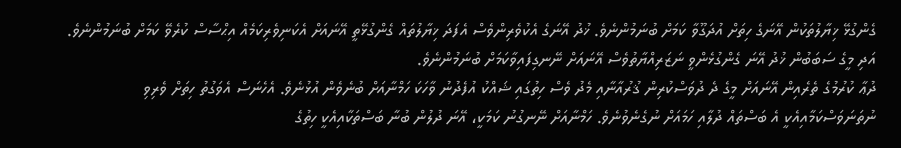ގެންގުޅޭ ޚިޔާލުތަކުން އޭނަގެ ހިތަށް އުދަގޫވާ ކަމަށް ބުނަމުންނެވެ. ޚުދު އޭނަގެ އެކުވެރިންވެސް އެފަދަ ޚިޔާލުތައް ގެންގުޅޭތީ އޭނައަށް އެކަނިވެރިކަމެއް އިޙްސާސް ކުރެވޭ ކަމަށް ބުނަމުންނެވެ. އަދި މީގެ ސަބަބުން ޚުދު އޭނަ ގެންގުޅެންވީ ނަޒަރިއްޔާތުވެސް އޭނައަށް ނޭނގިފައިވާކަމަށް ބުނަމުންނެވެ.
ދުޢާ ކުރުމުގެ ތެރެއިން އޭނައަށް މީގެ ދެ ދުވަސްކުރިން ޤުރުއާނާއި މެދު ވެސް ހިތުގައި ޝައްކު އުފެދުނު ވާހަކަ ހަމްނާއަށް ބުނެވެން އުޅުނެވެ. އެހެނަސް އެވަގުތު ހިތަށް ވެރިވި ނުތަނަވަސްކަމާއިއެކީ އެ ބަސްތައް ދުލާއި ހަމައަށް ނުގެނެވުނެވެ. ހަމްނާއަށް ނޭނގުނު ކަމަކީ، އޭނަ ދުލުން ބުނާ ބަސްތަކާއިއެކީ ހިތުގެ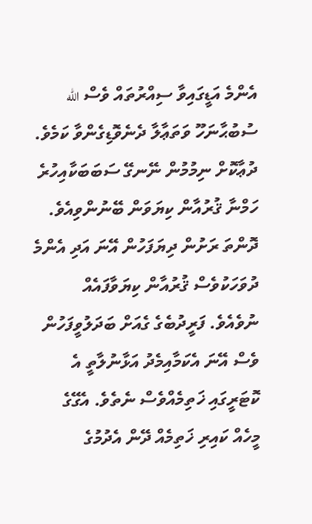އެންމެ އަޑީގައިވާ ސިއްރުތައް ވެސް الله ސުބުޙާނަހޫ ވަތަޢާލާ ދެނެވޮޑިގެންވާ ކަމެވެ.
ދުޢާކޮށް ނިމުމުން ނޭނގޭ ސަބަބަކާއިހުރެ ހަމްނާ ޤުރުއާން ކިޔަވަން ބޭނުންވިއެވެ. ދޮންތަ ރަށުން ދިޔަފަހުން އޭނަ އަދި އެންމެ ދުވަހަކުވެސް ޤުރުއާން ކިޔަވާފައެއް ނުވެއެވެ. ފަރީދުބެގެ ގެއަށް ބަދަލުވީފަހުން ވެސް އޭނަ އެކަމާއިމެދު އަޅާނުލާތީ އެ ކޮޓަރީގައި ޚަތިމެއްވެސް ނެތެވެ. އެގޭގެ މީހެއް ކައިރި ޚަތިމެއް ދޭން އެދުމުގެ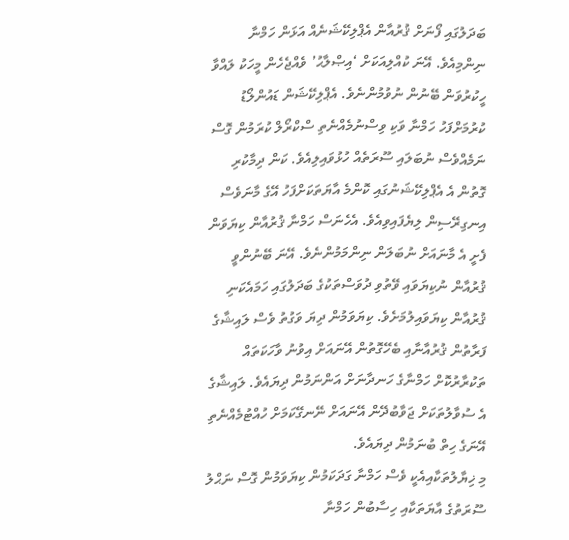ބަދަލުގައި ފޯނަށް ޤުރުއާން އެޕްލިކޭޝަނެއް އަޅަން ހަމްނާ ނިންމިއެވެ. އޭނަ ކުއްލިއަކަށް ‘އިޞްލާޙު’ ވެއްޖެހެން މީހަކު ލައްވާ ހީކުރުވަން ބޭނުން ނުވުމުންނެވެ. އެޕްލިކޭޝަން ޑައުންލޯޑު ކުރުމަށްފަހު ހަމްނާ ވަކި ވިސްނުމެއްނެތި ސްކްރޯލް ކުރަމުން ގޮސް ނަމެއްވެސް ނުބަލައި ސޫރަތެއް ހުޅުވައިލިއެވެ. ކަން ދިމާކުރި ގޮތުން އެ އެޕްލިކޭޝަނުގައި ކޮންމެ އާޔަތަކަށްފަހު އޭގެ މާނަވެސް އިނގިރޭސިން ލިޔެފައިވިއެވެ. އެހެނަސް ހަމްނާ ޤުރުއާން ކިޔަވަން ފެށީ އެ މާނައަށް ނުބަލަން ނިންމަމުންނެވެ. އޭނަ ބޭނުންވީ ޤުރުއާން ނުކިޔަވައި ވޭތުވި ދުވަސްތަކުގެ ބަދަލުގައި ހަމައެކަނި ޤުރުއާން ކިޔަވައިލުމަށެވެ. ކިޔަވަމުން ދިޔަ ވަގުތު ވެސް ލައިޝާގެ ފަރާތުން ޤުރުއާނާއި ބެހޭގޮތުން އޭނައަށް އިވުނު ވާހަކަތައް ތަކުރާރުކޮށް ހަމްނާގެ ހަނދާނަށް އަންނަމުން ދިޔައެވެ. ލައިޝާގެ އެ ސުވާލުތަކަށް ޖަވާބުދޭން އޭނައަށް ނޭނގޭކަމަށް ހުއްޓުމެއްނެތި އޭނަގެ ހިތް ބުނަމުން ދިޔައެވެ.
މި ޚިޔާލުތަކާއިއެކީ ވެސް ހަމްނާ ގަދަކަމުން ކިޔަވަމުން ގޮސް ނަޙްލު ސޫރަތުގެ އާޔަތަކާއި ހިސާބުން ހަމްނާ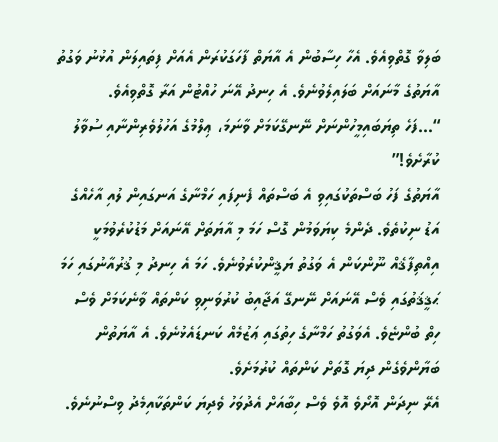ބަލިވާ ގޮތްވިއެވެ. އެހާ ހިސާބުން އެ އާޔަތް ފާހަގަކުރަން އެއަށް ފިތައިލަން އުޅުނު ވަގުތު އާޔަތުގެ މާނައަށް ބަލައިލެވުނެވެ. އެ ހިނދު އޭނަ ހުއްޓުން އަރާ ގޮތްވިއެވެ.
“…ފަހެ ތިޔަބައިމީހުންނަށް ނޭނގޭކަމަށް ވާނަމަ، ޢިލްމުގެ އަހުލުވެރިންނާއި ސުވާލު ކުރާށެވެ!”
އާޔަތުގެ ފަހު ބަސްތަކުގައިވި އެ ބަސްތައް ފެނިފައި ހަމްނާގެ އަނގައިން ލުއި އާހެއްގެ އަޑު ނިކުތެވެ. ދެންމެ ކިޔަވަމުން ގޮސް ހަމަ މި އާޔަތަށް އޭނައަށް މަޑުކުރެވުމަކީ އިއްތިފާޤެއް ނޫންކަން އެ ވަގުތު ޔަޤީންކުރެވުނެވެ. ހަމަ އެ ހިނދު މި ޤުރުއާނުގައި ހަމަ ޙަޤީޤަތުގައި ވެސް އޭނައަށް ނޭނގޭ އަޖާއިބު ކުރުވަނިވި ކަންތައް ވާނެކަމަށް ވެސް ހިތް ބުންޏެވެ. އެވަގުތު ހަމްނާގެ ހިތުގައި ޢަޒުމެއް ކަނޑައެޅުނެވެ. އެ އާޔަތުން ބަޔާންވެގެން ދިޔަ ގޮތަށް ކަންތައް ކުރުމަށެވެ.
އެރޭ ނިދަން އޮށޯވެ އޮވެ ވެސް ހިބާއަށް އެދުވަހު ވެދިޔަ ކަންތަކާއިމެދު ވިސްނުނެވެ.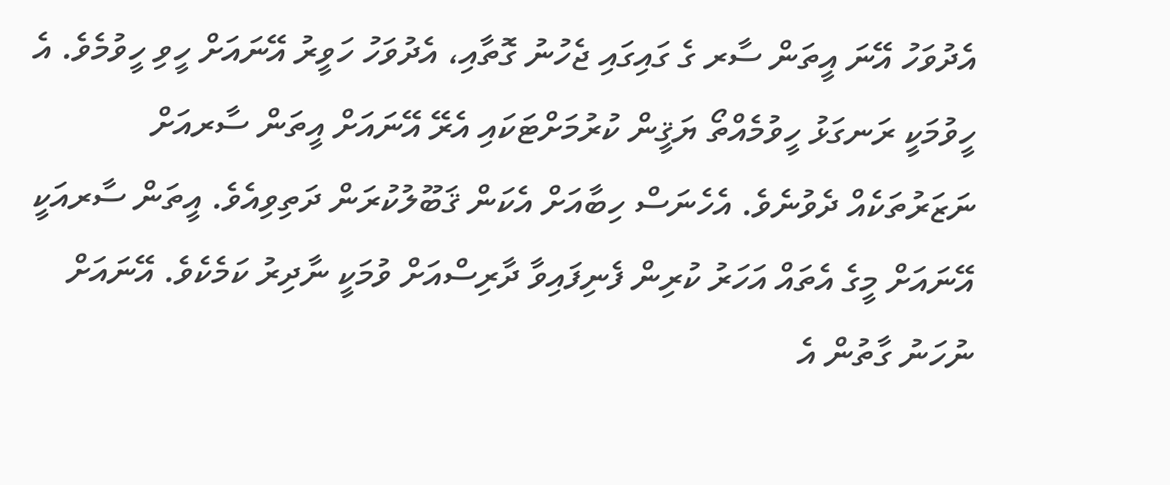އެދުވަހު އޭނަ އީތަން ސާރ ގެ ގައިގައި ޖެހުނު ގޮތާއި، އެދުވަހު ހަވީރު އޭނައަށް ހީވި ހީވުމެވެ. އެ ހީވުމަކީ ރަނގަޅު ހީވުމެއްތޯ ޔަޤީން ކުރުމަށްޓަކައި އެރޭ އޭނައަށް އީތަން ސާރއަށް ނަޒަރުތަކެއް ދެވުނެވެ. އެހެނަސް ހިބާއަށް އެކަން ޤަބޫލުކުރަން ދަތިވިއެވެ. އީތަން ސާރއަކީ އޭނައަށް މީގެ އެތައް އަހަރު ކުރިން ފެނިފައިވާ ދާރިސްއަށް ވުމަކީ ނާދިރު ކަމެކެވެ. އޭނައަށް ނުހަނު ގާތުން އެ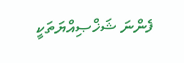ފެންނަ ޝަޚްޞިއްޔަތަކީ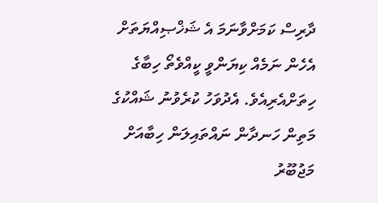ދާރިސް ކަމަށްވާނަމަ އެ ޝަޚްޞިއްޔަތަށް އެހެން ނަމެއް ކިޔަންވީ ކީއްވެތޯ ހިބާގެ ހިތަށްއެރިއެވެ. އެދުވަހު ކުރެވުނު ޝައްކުގެ މަތިން ހަނދާން ނައްތައިލަން ހިބާއަށް މަޖުބޫރު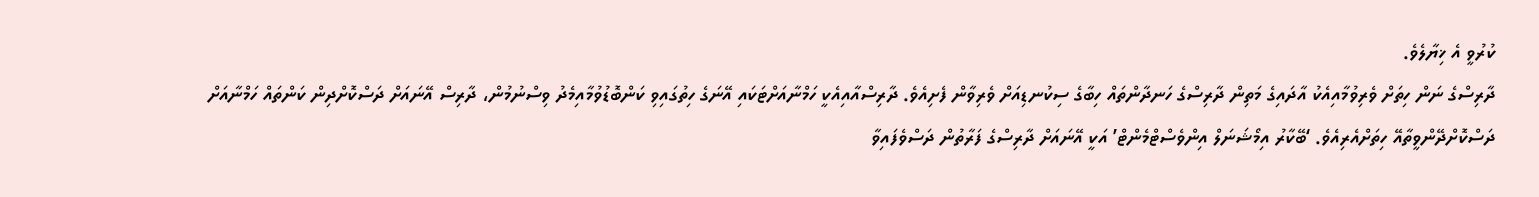ކުރުވީ އެ ޚިޔާލެވެ.
ދާރިސްގެ ނަން ހިތަށް ވެރިވުމާއިއެކު އާދައިގެ މަތިން ދާރިސްގެ ހަނދާންތައް ހިބާގެ ސިކުނޑިއަށް ވެރިވާން ފެށިއެވެ. ދާރިސްއާއިއެކީ ހަމްނާއަށްޓަކައި އޭނަގެ ހިތުގައިވި ކަންބޮޑުވުމާއިމެދު ވިސްނުމުން، ދާރިސް އޭނައަށް ދަސްކޮށްދިން ކަންތައް ހަމްނާއަށް ދަސްކޮށްދޭންވީތާއޭ ހިތަށްއެރިއެވެ. ‘ބޭކާރު އިމޯޝަނަލް އިންވެސްޓްމެންޓް’ އަކީ އޭނައަށް ދާރިސްގެ ފަރާތުން ދަސްވެފައިވާ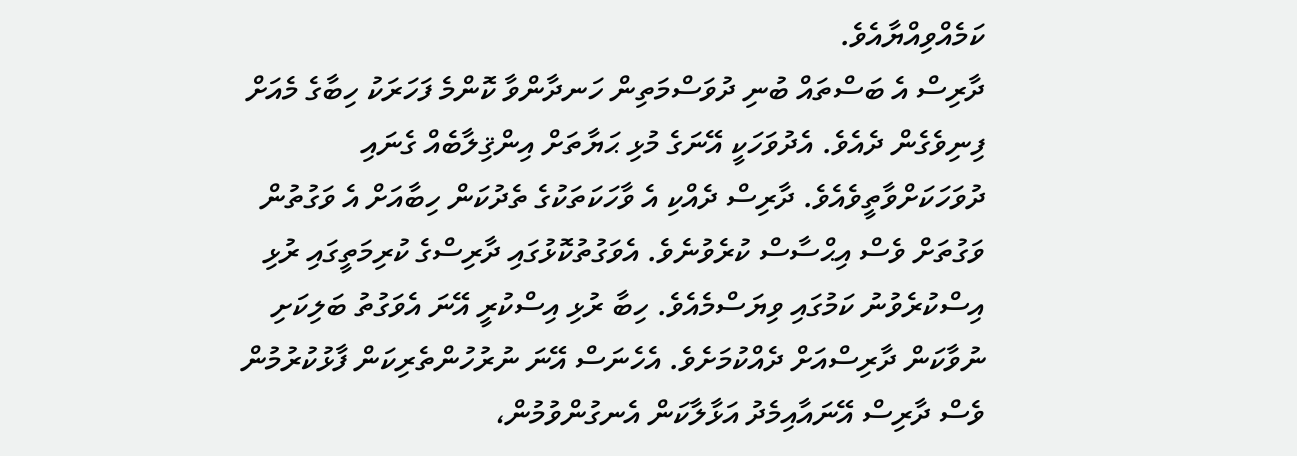ކަމެއްވިއްޔާއެވެ.
ދާރިސް އެ ބަސްތައް ބުނި ދުވަސްމަތިން ހަނދާންވާ ކޮންމެ ފަހަރަކު ހިބާގެ މެއަށް ފިނިވެގެން ދެއެވެ. އެދުވަހަކީ އޭނަގެ މުޅި ޙަޔާތަށް އިންޤިލާބެއް ގެނައި ދުވަހަކަށްވާތީވެއެވެ. ދާރިސް ދެއްކި އެ ވާހަކަތަކުގެ ތެދުކަން ހިބާއަށް އެ ވަގުތުން ވަގުތަށް ވެސް އިޙްސާސް ކުރެވުނެވެ. އެވަގުތުކޮޅުގައި ދާރިސްގެ ކުރިމަތީގައި ރުޅި އިސްކުރެވުނު ކަމުގައި ވިޔަސްމެއެވެ. ހިބާ ރުޅި އިސްކުރީ އޭނަ އެވަގުތު ބަލިކަށި ނުވާކަން ދާރިސްއަށް ދެއްކުމަށެވެ. އެހެނަސް އޭނަ ނުރުހުންތެރިކަން ފާޅުކުރުމުން ވެސް ދާރިސް އޭނައާއިމެދު އަޅާލާކަން އެނގުންވުމުން،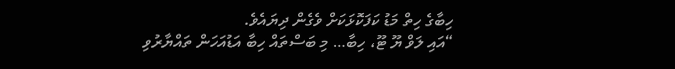ހިބާގެ ހިތް މަޑު ކަފަކޮޅަކަށް ވެގެން ދިޔައެވެ.
“އައި ލަވް ޔޫ ޓޫ، ހިބާ… މި ބަސްތައް ހިބާ އަޑުއަހަން ތައްޔާރުވި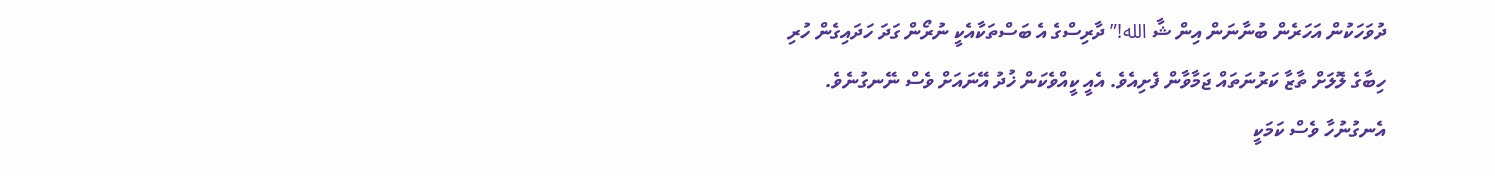ދުވަހަކުން އަހަރެން ބުނާނަން އިން ޝާ الله!” ދާރިސްގެ އެ ބަސްތަކާއެކީ ނުރޯން ގަދަ ހަދައިގެން ހުރި ހިބާގެ ލޮލަށް ތާޒާ ކަރުނަތައް ޖަމާވާން ފެށިއެވެ. އެއީ ކީއްވެކަން ޚުދު އޭނައަށް ވެސް ނޭނގުނެވެ. އެނގުނުހާ ވެސް ކަމަކީ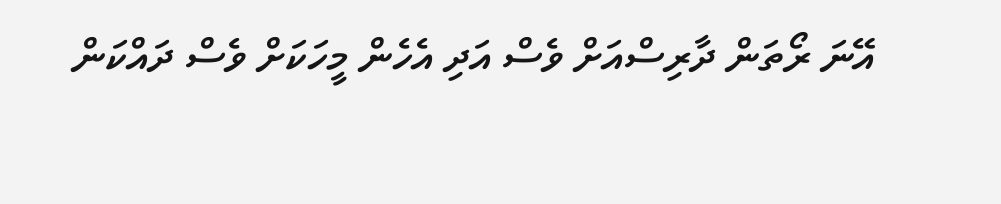އޭނަ ރޯތަން ދާރިސްއަށް ވެސް އަދި އެހެން މީހަކަށް ވެސް ދައްކަން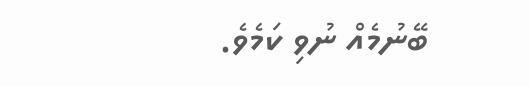ބޭނުމެއް ނުވި ކަމެވެ.